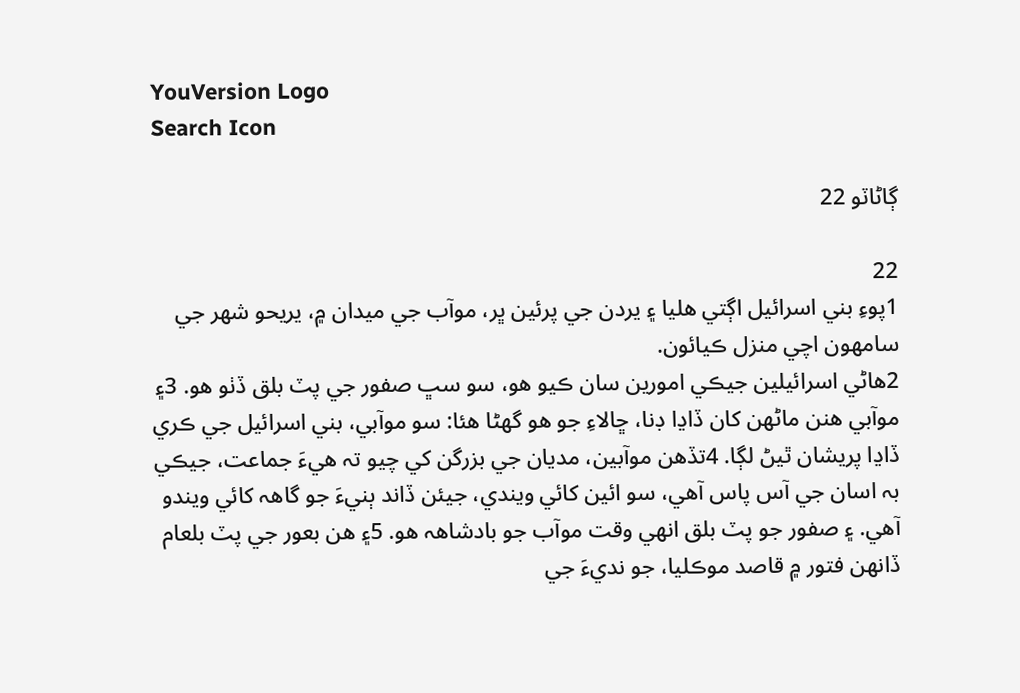YouVersion Logo
Search Icon

ڳاڻاٽو 22

22
1پوءِ بني اسرائيل اڳتي هليا ۽ يردن جي پرئين ڀر، موآب جي ميدان ۾، يريحو شهر جي سامهون اچي منزل ڪيائون.
2هاڻي اسرائيلين جيڪي امورين سان ڪيو هو، سو سڀ صفور جي پٽ بلق ڏٺو هو. 3۽ موآبي هنن ماڻهن کان ڏاڍا ڊنا، ڇالاءِ جو هو گهڻا هئا: سو موآبي، بني اسرائيل جي ڪري ڏاڍا پريشان ٿيڻ لڳا. 4تڏهن موآبين، مديان جي بزرگن کي چيو تہ هيءَ جماعت، جيڪي بہ اسان جي آس پاس آهي، سو ائين کائي ويندي، جيئن ڏاند ٻنيءَ جو گاهہ کائي ويندو آهي. ۽ صفور جو پٽ بلق انهي وقت موآب جو بادشاهہ هو. 5۽ هن بعور جي پٽ بلعام ڏانهن فتور ۾ قاصد موڪليا، جو نديءَ جي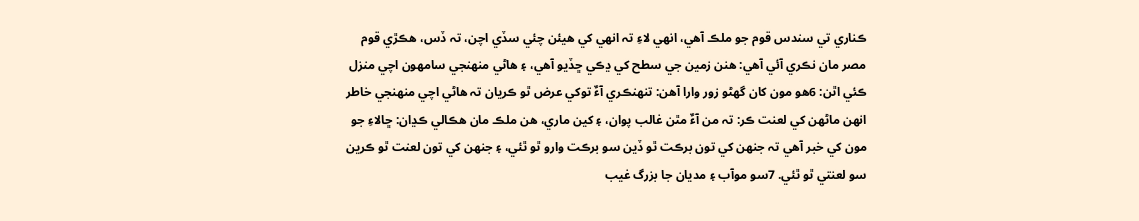ڪناري تي سندس قوم جو ملڪ آهي، انهي لاءِ تہ انهي کي هيئن چئي سڏي اچن، تہ ڏس، هڪڙي قوم مصر مان نڪري آئي آهي: هنن زمين جي سطح کي ڍڪي ڇڏيو آهي، ۽ هاڻي منهنجي سامهون اچي منزل ڪئي اٿن: 6هو مون کان گهڻو زور وارا آهن: تنهنڪري آءٌ توکي عرض ٿو ڪريان تہ هاڻي اچي منهنجي خاطر انهن ماڻهن کي لعنت ڪر: تہ من آءٌ مٿن غالب پوان، ۽ کين ماري، هن ملڪ مان هڪالي ڪڍان: ڇالاءِ جو مون کي خبر آهي تہ جنهن کي تون برڪت ٿو ڏين سو برڪت وارو ٿو ٿئي، ۽ جنهن کي تون لعنت ٿو ڪرين سو لعنتي ٿو ٿئي. 7سو موآب ۽ مديان جا بزرگ غيب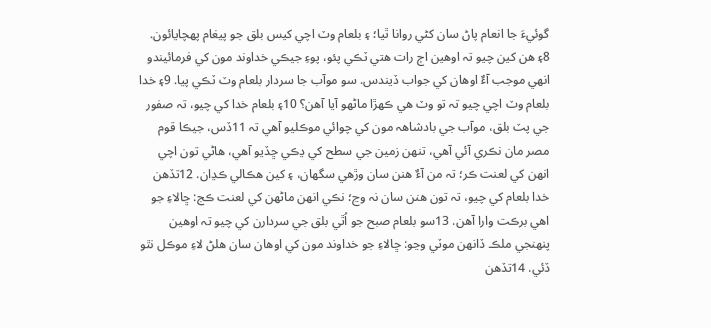گوئيءَ جا انعام پاڻ سان کڻي روانا ٿيا؛ ۽ بلعام وٽ اچي کيس بلق جو پيغام پهچايائون. 8۽ هن کين چيو تہ اوهين اڄ رات هتي ٽڪي پئو، پوءِ جيڪي خداوند مون کي فرمائيندو انهي موجب آءٌ اوهان کي جواب ڏيندس. سو موآب جا سردار بلعام وٽ ٽڪي پيا. 9۽ خدا بلعام وٽ اچي چيو تہ تو وٽ هي ڪهڙا ماڻهو آيا آهن؟ 10۽ بلعام خدا کي چيو، تہ صفور جي پٽ بلق، موآب جي بادشاهہ مون کي چوائي موڪليو آهي تہ 11ڏس، جيڪا قوم مصر مان نڪري آئي آهي، تنهن زمين جي سطح کي ڍڪي ڇڏيو آهي، هاڻي تون اچي انهن کي لعنت ڪر؛ تہ من آءٌ هنن سان وڙهي سگهان، ۽ کين هڪالي ڪڍان. 12تڏهن خدا بلعام کي چيو، تہ تون هنن سان نہ وڃ؛ نڪي انهن ماڻهن کي لعنت ڪج: ڇالاءِ جو اهي برڪت وارا آهن. 13سو بلعام صبح جو اُٿي بلق جي سردارن کي چيو تہ اوهين پنهنجي ملڪ ڏانهن موٽي وڃو: ڇالاءِ جو خداوند مون کي اوهان سان هلڻ لاءِ موڪل نٿو ڏئي. 14تڏهن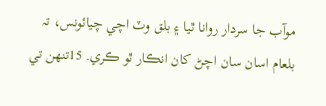موآب جا سردار روانا ٿيا ۽ بلق وٽ اچي چيائونس، تہ بلعام اسان سان اچڻ کان انڪار ٿو ڪري. 15تنهن تي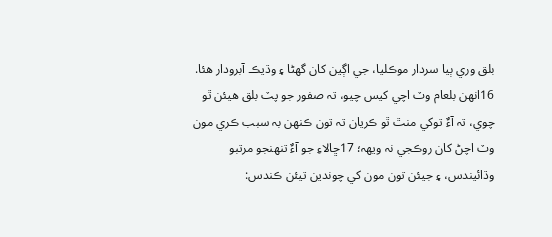بلق وري ٻيا سردار موڪليا، جي اڳين کان گهڻا ۽ وڌيڪ آبرودار هئا. 16انهن بلعام وٽ اچي کيس چيو، تہ صفور جو پٽ بلق هيئن ٿو چوي، تہ آءٌ توکي منٿ ٿو ڪريان تہ تون ڪنهن بہ سبب ڪري مون وٽ اچڻ کان روڪجي نہ ويهہ؛ 17ڇالاءِ جو آءٌ تنهنجو مرتبو وڌائيندس، ۽ جيئن تون مون کي چوندين تيئن ڪندس: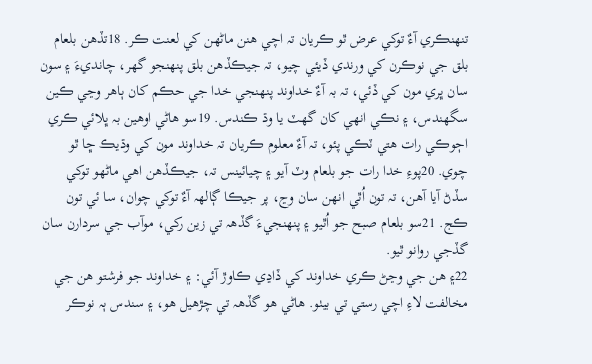تنهنڪري آءٌ توکي عرض ٿو ڪريان تہ اچي هنن ماڻهن کي لعنت ڪر. 18تڏهن بلعام بلق جي نوڪرن کي ورندي ڏيئي چيو، تہ جيڪڏهن بلق پنهنجو گهر، چانديءَ ۽ سون سان ڀري مون کي ڏئي، تہ بہ آءٌ خداوند پنهنجي خدا جي حڪم کان ٻاهر وڃي ڪين سگهندس، ۽ نڪي انهي کان گهٽ يا وڌ ڪندس. 19سو هاڻي اوهين بہ ڀلائي ڪري اڄوڪي رات هتي ٽڪي پئو، تہ آءٌ معلوم ڪريان تہ خداوند مون کي وڌيڪ ڇا ٿو چوي. 20پوءِ خدا رات جو بلعام وٽ آيو ۽ چيائينس تہ، جيڪڏهن اهي ماڻهو توکي سڏڻ آيا آهن، تہ تون اُٿي انهن سان وڃ، پر جيڪا ڳالهہ آءٌ توکي چوان، سا ئي تون ڪج. 21سو بلعام صبح جو اُٿيو ۽ پنهنجيءَ گڏهہ تي زين رکي، موآب جي سردارن سان گڏجي روانو ٿيو.
22۽ هن جي وڃڻ ڪري خداوند کي ڏاڍي ڪاوڙ آئي: ۽ خداوند جو فرشتو هن جي مخالفت لاءِ اچي رستي تي بيٺو. هاڻي هو گڏهہ تي چڙهيل هو، ۽ سندس ٻہ نوڪر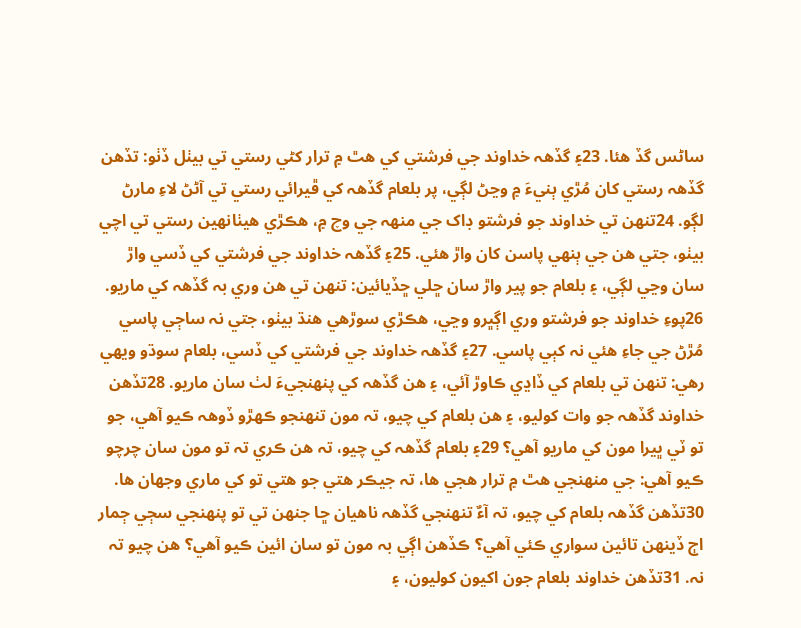ساڻس گڏ هئا. 23۽ گڏهہ خداوند جي فرشتي کي هٿ ۾ ترار کڻي رستي تي بيٺل ڏٺو: تڏهن گڏهہ رستي کان مُڙي ٻنيءَ ۾ وڃڻ لڳي، پر بلعام گڏهہ کي ڦيرائي رستي تي آڻڻ لاءِ مارڻ لڳو. 24تنهن تي خداوند جو فرشتو ڊاک جي منهہ جي وچ ۾، هڪڙي هيٺانهين رستي تي اچي بيٺو، جتي هن جي ٻنهي پاسن کان واڙ هئي. 25۽ گڏهہ خداوند جي فرشتي کي ڏسي واڙ سان وڃي لڳي، ۽ بلعام جو پير واڙ سان ڇلي ڇڏيائين: تنهن تي هن وري بہ گڏهہ کي ماريو. 26پوءِ خداوند جو فرشتو وري اڳڀرو وڃي، هڪڙي سوڙهي هنڌ بيٺو، جتي نہ ساڄي پاسي مُڙڻ جي جاءِ هئي نہ کٻي پاسي. 27۽ گڏهہ خداوند جي فرشتي کي ڏسي، بلعام سوڌو ويهي رهي: تنهن تي بلعام کي ڏاڍي ڪاوڙ آئي، ۽ هن گڏهہ کي پنهنجيءَ لٺ سان ماريو. 28تڏهن خداوند گڏهہ جو وات کوليو، ۽ هن بلعام کي چيو، تہ مون تنهنجو ڪهڙو ڏوهہ ڪيو آهي، جو تو ٽي ڀيرا مون کي ماريو آهي؟ 29۽ بلعام گڏهہ کي چيو، تہ هن ڪري تہ تو مون سان چرچو ڪيو آهي: جي منهنجي هٿ ۾ ترار هجي ها، تہ جيڪر هتي جو هتي تو کي ماري وجهان ها. 30تڏهن گڏهہ بلعام کي چيو، تہ آءٌ تنهنجي گڏهہ ناهيان ڇا جنهن تي تو پنهنجي سڄي ڄمار اڄ ڏينهن تائين سواري ڪئي آهي؟ ڪڏهن اڳي بہ مون تو سان ائين ڪيو آهي؟ هن چيو تہ نہ. 31تڏهن خداوند بلعام جون اکيون کوليون، ۽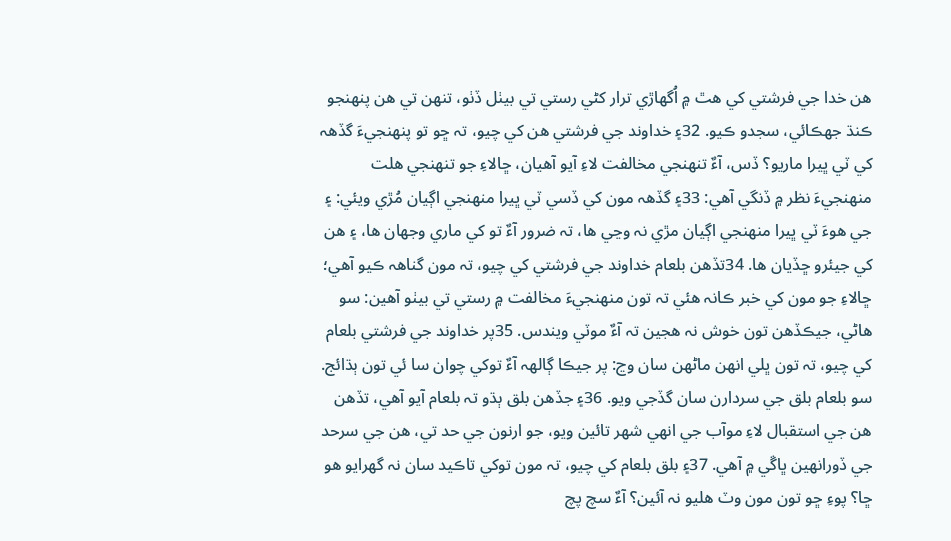هن خدا جي فرشتي کي هٿ ۾ اُگهاڙي ترار کڻي رستي تي بيٺل ڏٺو، تنهن تي هن پنهنجو ڪنڌ جهڪائي، سجدو ڪيو. 32۽ خداوند جي فرشتي هن کي چيو، تہ ڇو تو پنهنجيءَ گڏهہ کي ٽي ڀيرا ماريو؟ ڏس، آءٌ تنهنجي مخالفت لاءِ آيو آهيان، ڇالاءِ جو تنهنجي هلت منهنجيءَ نظر ۾ ڏنگي آهي: 33۽ گڏهہ مون کي ڏسي ٽي ڀيرا منهنجي اڳيان مُڙي ويئي: ۽ جي هوءَ ٽي ڀيرا منهنجي اڳيان مڙي نہ وڃي ها، تہ ضرور آءٌ تو کي ماري وجهان ها، ۽ هن کي جيئرو ڇڏيان ها. 34تڏهن بلعام خداوند جي فرشتي کي چيو، تہ مون گناهہ ڪيو آهي؛ ڇالاءِ جو مون کي خبر ڪانہ هئي تہ تون منهنجيءَ مخالفت ۾ رستي تي بيٺو آهين: سو هاڻي، جيڪڏهن تون خوش نہ هجين تہ آءٌ موٽي ويندس. 35پر خداوند جي فرشتي بلعام کي چيو، تہ تون ڀلي انهن ماڻهن سان وڃ: پر جيڪا ڳالهہ آءٌ توکي چوان سا ئي تون ٻڌائج. سو بلعام بلق جي سردارن سان گڏجي ويو. 36۽ جڏهن بلق ٻڌو تہ بلعام آيو آهي، تڏهن هن جي استقبال لاءِ موآب جي انهي شهر تائين ويو، جو ارنون جي حد تي، هن جي سرحد جي ڏورانهين ڀاڱي ۾ آهي. 37۽ بلق بلعام کي چيو، تہ مون توکي تاڪيد سان نہ گهرايو هو ڇا؟ پوءِ ڇو تون مون وٽ هليو نہ آئين؟ آءٌ سچ پچ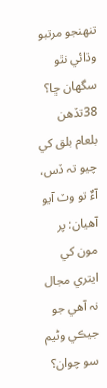تنهنجو مرتبو وڌائي نٿو سگهان ڇا؟ 38تڏهن بلعام بلق کي چيو تہ ڏس، آءٌ تو وٽ آيو آهيان: پر مون کي ايتري مجال نہ آهي جو جيڪي وڻيم سو چوان؟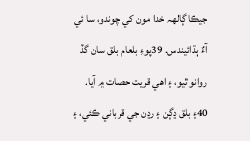جيڪا ڳالهہ خدا مون کي چوندو، سا ئي آءٌ ٻڌائيندس. 39پوءِ بلعام بلق سان گڏ روانو ٿيو، ۽ اهي قريت حصات ۾ آيا. 40۽ بلق ڍڳن ۽ رڍن جي قرباني ڪئي، ۽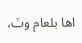اها بلعام وٽ،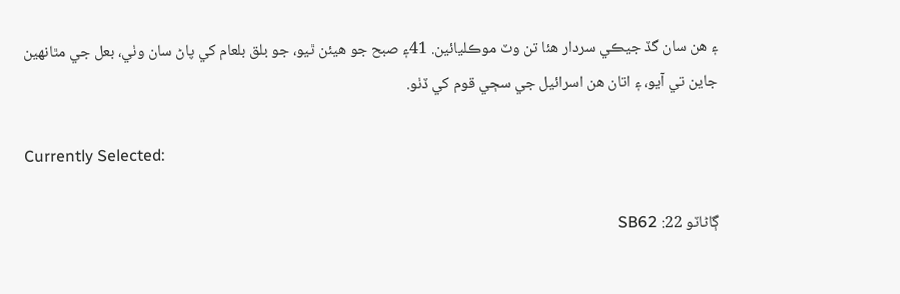۽ هن سان گڏ جيڪي سردار هئا تن وٽ موڪليائين. 41۽ صبح جو هيئن ٿيو، جو بلق بلعام کي پاڻ سان وٺي، بعل جي مٿانهين جاين تي آيو، ۽ اتان هن اسرائيل جي سڄي قوم کي ڏٺو.

Currently Selected:

ڳاڻاٽو 22: SB62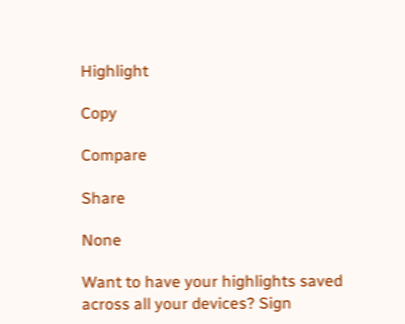Highlight

Copy

Compare

Share

None

Want to have your highlights saved across all your devices? Sign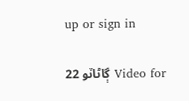up or sign in

Video for ڳاڻاٽو 22